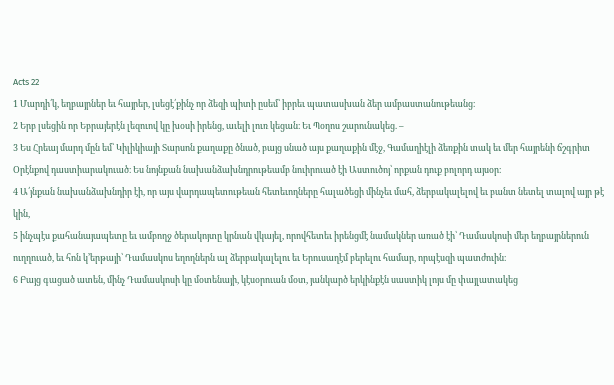Acts 22
1 Մարդի՛կ, եղբայրներ եւ հայրեր, լսեցէ՛քինչ որ ձեզի պիտի ըսեմ՝ իբրեւ պատասխան ձեր ամբաստանութեանց։
2 Երբ լսեցին որ Եբրայերէն լեզուով կը խօսի իրենց, աւելի լուռ կեցան։ Եւ Պօղոս շարունակեց. –
3 Ես Հրեայ մարդ մըն եմ՝ Կիլիկիայի Տարսոն քաղաքը ծնած, բայց սնած այս քաղաքին մէջ, Գամաղիէլի ձեռքին տակ եւ մեր հայրենի ճշգրիտ Օրէնքով դաստիարակուած։ Ես նոյնքան նախանձախնդրութեամբ նուիրուած էի Աստուծոյ՝ որքան դուք բոլորդ այսօր։
4 Ա՛յնքան նախանձախնդիր էի, որ այս վարդապետութեան հետեւողները հալածեցի մինչեւ մահ, ձերբակալելով եւ բանտ նետել տալով այր թէ կին,
5 ինչպէս քահանայապետը եւ ամբողջ ծերակոյտը կրնան վկայել, որովհետեւ իրենցմէ նամակներ առած էի՝ Դամասկոսի մեր եղբայրներուն ուղղուած, եւ հոն կ՚երթայի՝ Դամասկոս եղողներն ալ ձերբակալելու եւ Երուսաղէմ բերելու համար, որպէսզի պատժուին։
6 Բայց գացած ատեն, մինչ Դամասկոսի կը մօտենայի, կէսօրուան մօտ, յանկարծ երկինքէն սաստիկ լոյս մը փայլատակեց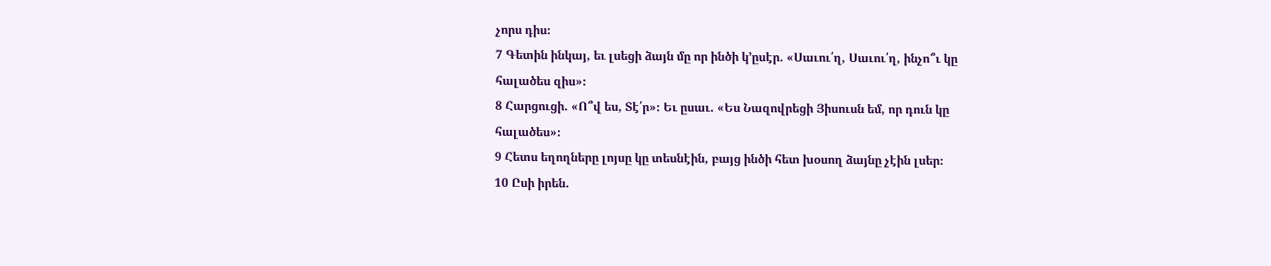չորս դիս։
7 Գետին ինկայ, եւ լսեցի ձայն մը որ ինծի կ՚ըսէր. «Սաւու՛ղ, Սաւու՛ղ, ինչո՞ւ կը հալածես զիս»։
8 Հարցուցի. «Ո՞վ ես, Տէ՛ր»։ Եւ ըսաւ. «Ես Նազովրեցի Յիսուսն եմ, որ դուն կը հալածես»։
9 Հետս եղողները լոյսը կը տեսնէին, բայց ինծի հետ խօսող ձայնը չէին լսեր։
10 Ըսի իրեն.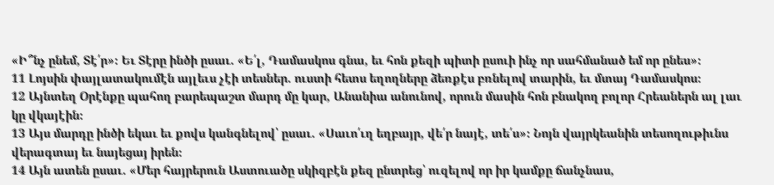«Ի՞նչ ընեմ, Տէ՛ր»։ Եւ Տէրը ինծի ըսաւ. «Ե՛լ, Դամասկոս գնա, եւ հոն քեզի պիտի ըսուի ինչ որ սահմանած եմ որ ընես»։
11 Լոյսին փայլատակումէն այլեւս չէի տեսներ. ուստի հետս եղողները ձեռքէս բռնելով տարին, եւ մտայ Դամասկոս։
12 Այնտեղ Օրէնքը պահող բարեպաշտ մարդ մը կար, Անանիա անունով, որուն մասին հոն բնակող բոլոր Հրեաներն ալ լաւ կը վկայէին։
13 Այս մարդը ինծի եկաւ եւ քովս կանգնելով՝ ըսաւ. «Սաւո՛ւղ եղբայր, վե՛ր նայէ, տե՛ս»։ Նոյն վայրկեանին տեսողութիւնս վերագտայ եւ նայեցայ իրեն։
14 Այն ատեն ըսաւ. «Մեր հայրերուն Աստուածը սկիզբէն քեզ ընտրեց՝ ուզելով որ իր կամքը ճանչնաս,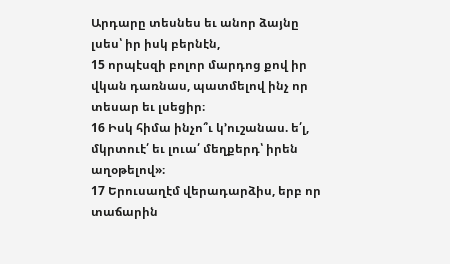Արդարը տեսնես եւ անոր ձայնը լսես՝ իր իսկ բերնէն,
15 որպէսզի բոլոր մարդոց քով իր վկան դառնաս, պատմելով ինչ որ տեսար եւ լսեցիր։
16 Իսկ հիմա ինչո՞ւ կ՚ուշանաս. ե՛լ, մկրտուէ՛ եւ լուա՛ մեղքերդ՝ իրեն աղօթելով»։
17 Երուսաղէմ վերադարձիս, երբ որ տաճարին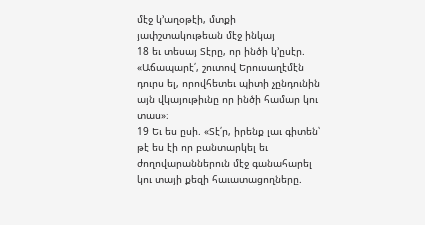մէջ կ՚աղօթէի, մտքի յափշտակութեան մէջ ինկայ
18 եւ տեսայ Տէրը, որ ինծի կ՚ըսէր. «Աճապարէ՛, շուտով Երուսաղէմէն դուրս ել, որովհետեւ պիտի չընդունին այն վկայութիւնը որ ինծի համար կու տաս»։
19 Եւ ես ըսի. «Տէ՛ր, իրենք լաւ գիտեն՝ թէ ես էի որ բանտարկել եւ ժողովարաններուն մէջ գանահարել կու տայի քեզի հաւատացողները.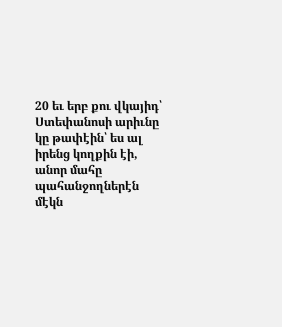20 եւ երբ քու վկայիդ՝ Ստեփանոսի արիւնը կը թափէին՝ ես ալ իրենց կողքին էի, անոր մահը պահանջողներէն մէկն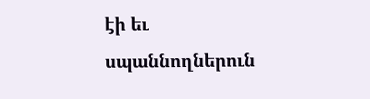էի եւ սպաննողներուն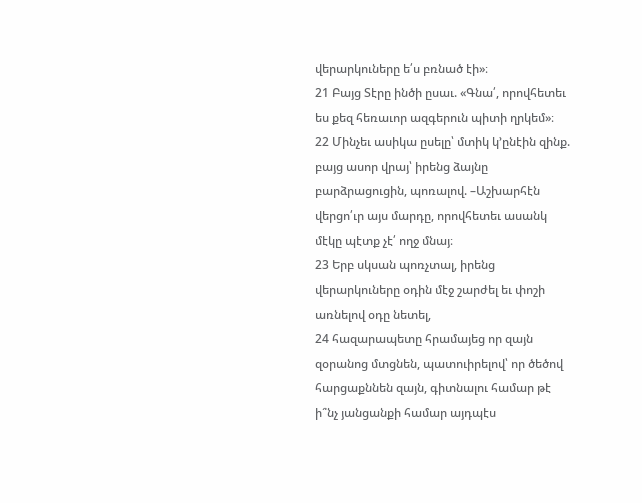վերարկուները ե՛ս բռնած էի»։
21 Բայց Տէրը ինծի ըսաւ. «Գնա՛, որովհետեւ ես քեզ հեռաւոր ազգերուն պիտի ղրկեմ»։
22 Մինչեւ ասիկա ըսելը՝ մտիկ կ՚ընէին զինք. բայց ասոր վրայ՝ իրենց ձայնը բարձրացուցին, պոռալով. –Աշխարհէն վերցո՛ւր այս մարդը, որովհետեւ ասանկ մէկը պէտք չէ՛ ողջ մնայ։
23 Երբ սկսան պոռչտալ, իրենց վերարկուները օդին մէջ շարժել եւ փոշի առնելով օդը նետել,
24 հազարապետը հրամայեց որ զայն զօրանոց մտցնեն, պատուիրելով՝ որ ծեծով հարցաքննեն զայն, գիտնալու համար թէ ի՞նչ յանցանքի համար այդպէս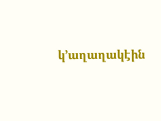կ՚աղաղակէին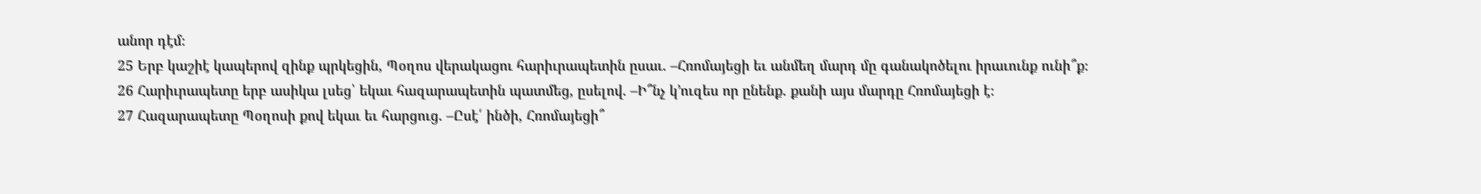անոր դէմ։
25 Երբ կաշիէ կապերով զինք պրկեցին, Պօղոս վերակացու հարիւրապետին ըսաւ. –Հռոմայեցի եւ անմեղ մարդ մը գանակոծելու իրաւունք ունի՞ք։
26 Հարիւրապետը երբ ասիկա լսեց՝ եկաւ հազարապետին պատմեց, ըսելով. –Ի՞նչ կ՚ուզես որ ընենք. քանի այս մարդը Հռոմայեցի է։
27 Հազարապետը Պօղոսի քով եկաւ եւ հարցուց. –Ըսէ՛ ինծի, Հռոմայեցի՞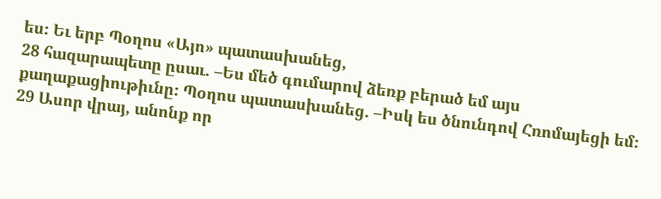ես։ Եւ երբ Պօղոս «Այո» պատասխանեց,
28 հազարապետը ըսաւ. –Ես մեծ գումարով ձեռք բերած եմ այս քաղաքացիութիւնը։ Պօղոս պատասխանեց. –Իսկ ես ծնունդով Հռոմայեցի եմ։
29 Ասոր վրայ, անոնք որ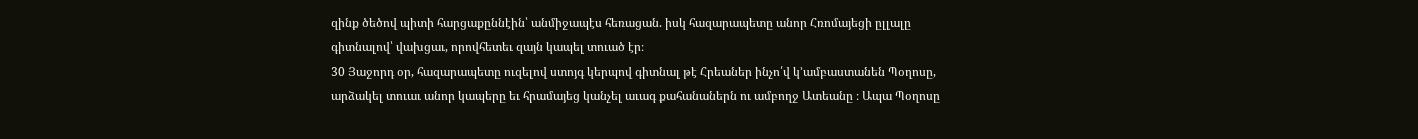զինք ծեծով պիտի հարցաքըննէին՝ անմիջապէս հեռացան. իսկ հազարապետը անոր Հռոմայեցի ըլլալը գիտնալով՝ վախցաւ, որովհետեւ զայն կապել տուած էր։
30 Յաջորդ օր, հազարապետը ուզելով ստոյգ կերպով գիտնալ թէ Հրեաներ ինչո՛վ կ՚ամբաստանեն Պօղոսը, արձակել տուաւ անոր կապերը եւ հրամայեց կանչել աւագ քահանաներն ու ամբողջ Ատեանը ։ Ապա Պօղոսը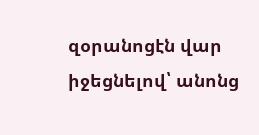զօրանոցէն վար իջեցնելով՝ անոնց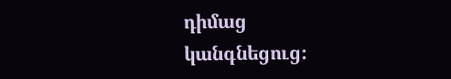դիմաց կանգնեցուց։